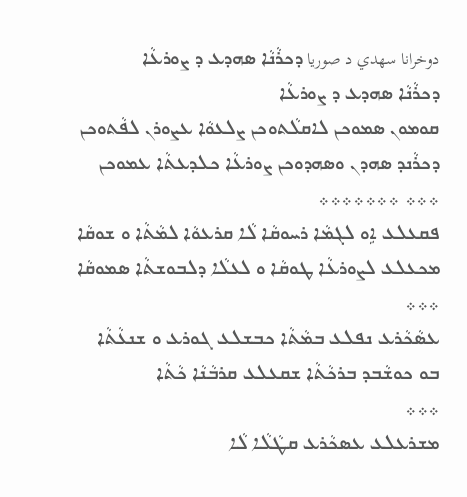دوخرانا سهدي د صوريا ܕܟܪܵܢܵܐ ܣܗܕܥ ܕ ܨܘܪܥܵܐ
ܕܟܪܵܢܵܐ ܣܗܕܥ ܕ ܨܘܪܥܵܐ
ܩܘܡܘܢ ܣܡܘܟܢ ܠܐܩܠܵܬܘܟܢ ܨܠܥܘܵܐ ܥܨܘܪܢ ܠܦܵܬܘܟܢ
ܕܟܪܵܢܕ ܣܗܕܢ ܘܣܗܕܘܟܢ ܨܘܪܥܵܐ ܟܠܕܥܬܵܐ ܥܡܘܟܢ
܀܀܀ ܀܀܀܀܀܀܀
ܦܩܥܠܥ ܐܹܘ ܠܓܡܵܐ ܪܚܘܩܵܐ ܠܵܐ ܩܪܥܘܵܐ ܠܡܵܬܵܐ ܘ ܫܘܩܵܐ
ܡܟܥܠܥ ܠܨܘܪܥܵܐ ܛܘܩܵܐ ܘ ܠܥܠܵܐ ܕܠܒܘܫܬܵܐ ܣܡܘܩܵܐ
܀܀܀
ܥܣܵܟܵܪܥ ܢܦܠܥ ܒܡܵܬܵܐ ܟܒܫܠܥ ܓܘܪܥ ܘ ܫܢܥܵܬܵܐ
ܒܘ ܟܘܫܵܒܕ ܒܪܟܵܬܵܐ ܫܩܥܠܥ ܩܪܒܵܢܵܐ ܟܵܬܵܐ
܀܀܀
ܡܫܪܥܠܥ ܥܣܟܵܪܥ ܩܛܵܠܵܐ ܠܵܐ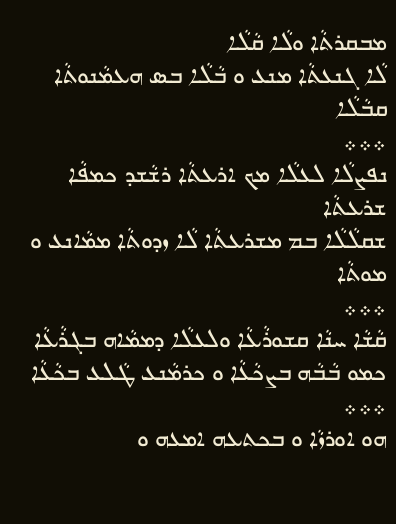ܡܒܩܪܬܵܐ ܘܠܵܐ ܩܵܠܵܐ
ܠܵܐ ܓܢܥܬܵܐ ܡܢܥ ܘ ܒܵܠܵܐ ܒܣ ܗܥܡܵܢܘܬܵܐ ܩܒܵܠܵܐ
܀܀܀
ܢܦܨܠܵܐ ܠܥܠܵܐ ܡܟ ܐܪܥܬܵܐ ܪܫܵܫܕ ܟܡܦܵܐ ܫܪܥܬܵܐ
ܫܩܠܵܠܵܐ ܒܡ ܡܫܪܥܬܵܐ ܠܵܐ ܙܕܘܬܵܐ ܡܡܵܐܢܥ ܘ ܡܘܬܵܐ
܀܀܀
ܩܵܫܵܐ ܚܢܵܐ ܩܫܘܪܵܥܵܐ ܘܠܥܠܵܐ ܕܡܡܵܐܗ ܒܓܪܵܥܵܐ
ܟܡܘ ܒܵܒܵܗ ܒܨܟܵܥܵܐ ܘ ܟܪܡܵܢܥ ܛܵܠܥ ܒܟܵܥܵܐ
܀܀܀
ܗܘ ܐܘܪܙܵܐ ܘ ܒܟܬܥܗ ܐܡܥܗ ܘ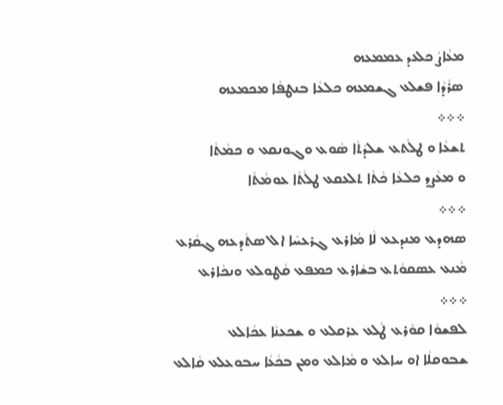ܡܥܵܐܨܵ ܟܠܥܕ ܥܡܡܥܗ
ܣܪܵܕܵܐ ܦܫܠܥ ܓܫܡܥܗ ܟܠܥܵܐ ܒܢܛܦܵܐ ܡܟܡܥܗ
܀܀܀
ܬܫܥܵܐ ܘ ܛܠܵܬܥ ܫܠܕܵܬܵܐ ܣܵܘܥ ܘܓܘܢܩܥ ܘ ܟܡܵܬܵܐ
ܘ ܡܥܵܨܕ ܟܠܥܵܐ ܟܵܬܵܐ ܬܠܥܩܥ ܛܠܵܬܵܐ ܥܘܡܵܬܵܐ
܀܀܀
ܣܗܕܥ ܡܢܕܥܥ ܠܵܐ ܡܵܐܪܥ ܓܪܥܚܵܐ ܐܠ ܣܬܵܕܥܗ ܓܩܵܪܥ
ܡܵܢܥ ܥܣܩܘܵܬܥ ܒܫܵܐܪܥ ܟܡܦܥ ܩܵܛܘܠܥ ܘܢܟܵܐܪܥ
܀܀܀
ܠܦܫܘܵܐ ܩܘܵܪܥ ܛܵܠܥ ܥܪܩܠܥ ܘ ܫܟܥܢܵܐ ܥܟܵܐܠܥ
ܫܒܘܩܠܵܐ ܐܘ ܚܐܠܥ ܘ ܡܵܐܠܥ ܘܡܢ ܒܟܵܥܵܐ ܚܒܘܥܠܥ ܩܵܐܠܥ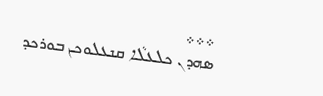܀܀܀
ܣܗܕܢ ܟܠܥܠܵܐ ܩܢܥܠܘܟܢ ܒܘܪܟܕ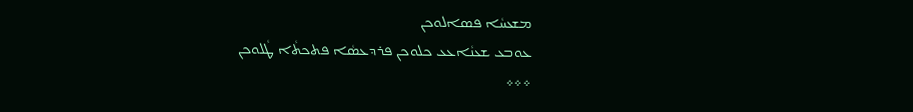ܡܫܥܚܵܐ ܦܣܐܠܘܟܢ
ܥܘܒܥ ܫܥܢܵܐܥܥ ܟܠܘܟܢ ܦܪܕܥܣܵܐ ܦܬܟܬܵܐ ܛܵܠܘܟܢ
܀܀܀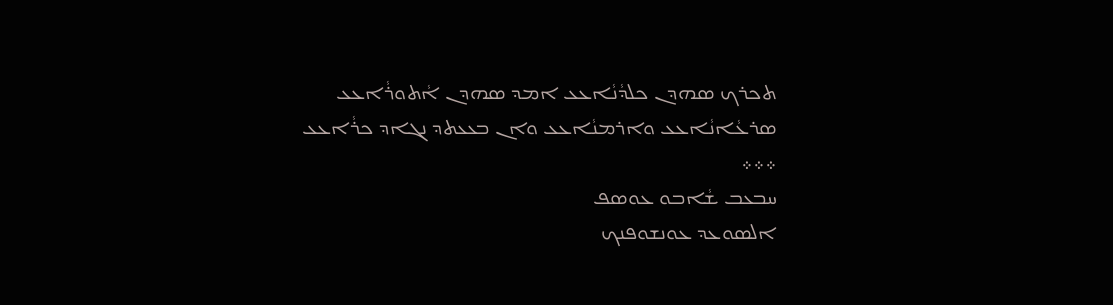ܬܟܪܟ ܣܗܕܢ ܟܠܕܵܢܵܐܥܥ ܐܡܕ ܣܗܕܢ ܐܵܬܘܪܵܐܥܥ
ܣܪܥܵܐܢܵܐܥܥ ܘܐܪܡܢܵܐܥܥ ܘܐܢ ܒܥܥܬܕ ܢܓܐܕ ܟܪܵܐܥܥ
܀܀܀
ܚܒܥܒ ܫܵܐܒܘ ܥܘܣܦ
ܐܠܣܘܥܕ ܥܘܢܫܘܦܢܟ